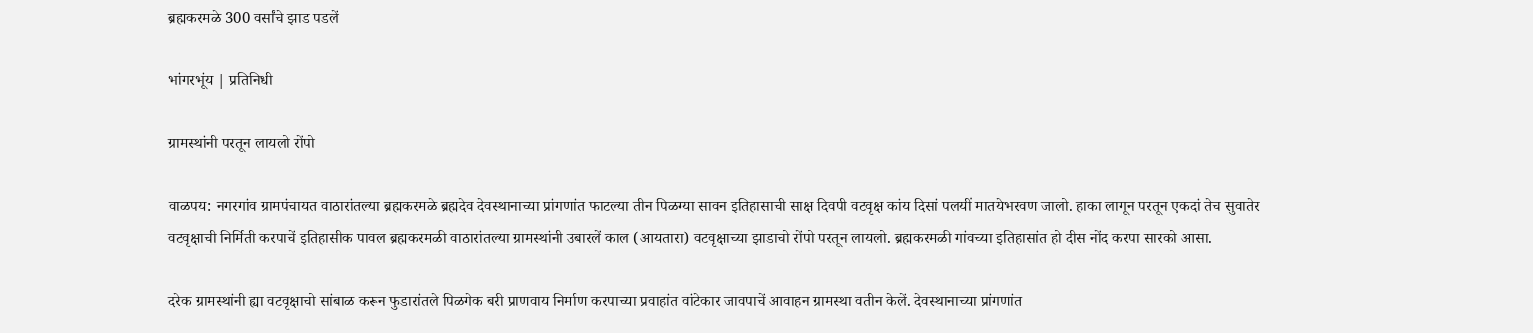ब्रह्मकरमळे 300 वर्सांचे झाड पडलें

भांगरभूंय | प्रतिनिधी

ग्रामस्थांनी परतून लायलो रोंपो

वाळपय: नगरगांव ग्रामपंचायत वाठारांतल्या ब्रह्मकरमळे ब्रह्मदेव देवस्थानाच्या प्रांगणांत फाटल्या तीन पिळग्या सावन इतिहासाची साक्ष दिवपी वटवृक्ष कांय दिसां पलयीं मातयेभरवण जालो. हाका लागून परतून एकदां तेच सुवातेर वटवृक्षाची निर्मिती करपाचें इतिहासीक पावल ब्रह्मकरमळी वाठारांतल्या ग्रामस्थांनी उबारलें काल (आयतारा) वटवृक्षाच्या झाडाचो रोंपो परतून लायलो. ब्रह्मकरमळी गांवच्या इतिहासांत हो दीस नोंद करपा सारको आसा.

दरेक ग्रामस्थांनी ह्या वटवृक्षाचो सांबाळ करून फुडारांतले पिळगेक बरी प्राणवाय निर्माण करपाच्या प्रवाहांत वांटेकार जावपाचें आवाहन ग्रामस्था वतीन केलें. देवस्थानाच्या प्रांगणांत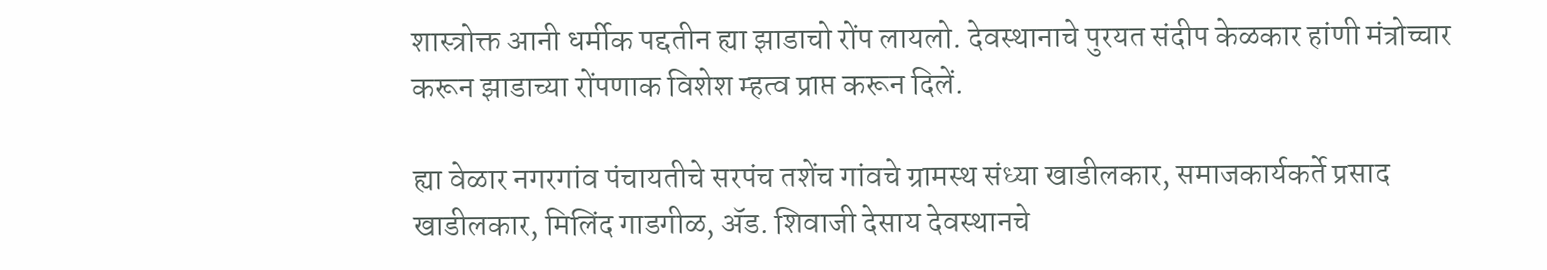शास्त्रोक्त आनी धर्मीक पद्दतीन ह्या झाडाचो रोंप लायलो. देवस्थानाचे पुरयत संदीप केळकार हांणी मंत्रोच्चार करून झाडाच्या रोंपणाक विशेश म्हत्व प्राप्त करून दिलें.

ह्या वेळार नगरगांव पंचायतीचे सरपंच तशेंच गांवचे ग्रामस्थ संध्या खाडीलकार, समाजकार्यकर्ते प्रसाद खाडीलकार, मिलिंद गाडगीळ, अ‍ॅड. शिवाजी देसाय देवस्थानचे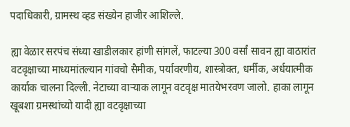पदाधिकारी, ग्रामस्थ व्हड संख्येन हाजीर आशिल्ले.

ह्या वेळार सरपंच संध्या खाडीलकार हांणी सांगलें, फाटल्या 300 वर्सां सावन ह्या वाठारांत वटवृक्षाच्या माध्यमांतल्यान गांवचो सैमीक, पर्यावरणीय, शास्त्रोक्त, धर्मीक, अर्धयात्मीक कार्याक चालना दिल्ली. नेटाच्या वाऱ्याक लागून वटवृक्ष मातयेभरवण जालो. हाका लागून खूबशा ग्रमस्थांच्यो यादी ह्या वटवृक्षाच्या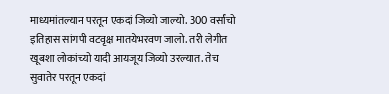माध्यमांतल्यान परतून एकदां जिव्यो जाल्यो. 300 वर्सांचो इतिहास सांगपी वटवृक्ष मातयेभरवण जालो. तरी लेगीत खूबशा लोकांच्यो यादी आयजूय जिव्यो उरल्यात. तेच सुवातेर परतून एकदां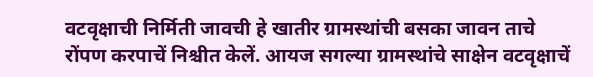वटवृक्षाची निर्मिती जावची हे खातीर ग्रामस्थांची बसका जावन ताचे रोंपण करपाचें निश्चीत केलें. आयज सगल्या ग्रामस्थांचे साक्षेन वटवृक्षाचें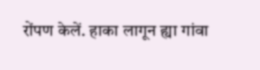रोंपण केलें. हाका लागून ह्या गांवा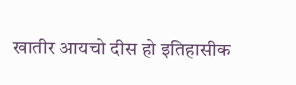खातीर आयचो दीस हो इतिहासीक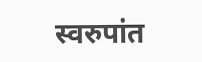स्वरुपांत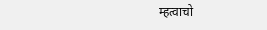म्हत्वाचो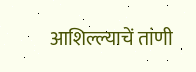आशिल्ल्याचें तांणी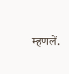म्हणलें.